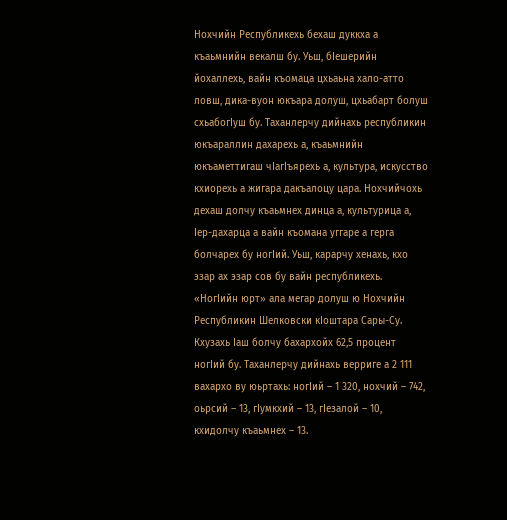Нохчийн Республикехь бехаш дуккха а къаьмнийн векалш бу. Уьш, бIешерийн йохаллехь, вайн къомаца цхьаьна хало-атто ловш, дика-вуон юкъара долуш, цхьабарт болуш схьабогIуш бу. Таханлерчу дийнахь республикин юкъараллин дахарехь а, къаьмнийн юкъаметтигаш чIагIъярехь а, культура, искусство кхиорехь а жигара дакъалоцу цара. Нохчийчохь дехаш долчу къаьмнех динца а, культурица а, Iер-дахарца а вайн къомана уггаре а герга болчарех бу ногIий. Уьш, карарчу хенахь, кхо эзар ах эзар сов бу вайн республикехь.
«НогIийн юрт» ала мегар долуш ю Нохчийн Республикин Шелковски кIоштара Сары-Су. Кхузахь Iаш болчу бахархойх 62,5 процент ногIий бу. Таханлерчу дийнахь верриге а 2 111 вахархо ву юьртахь: ногIий – 1 320, нохчий – 742, оьрсий – 13, гIумкхий – 13, гIезалой – 10, кхидолчу къаьмнех – 13.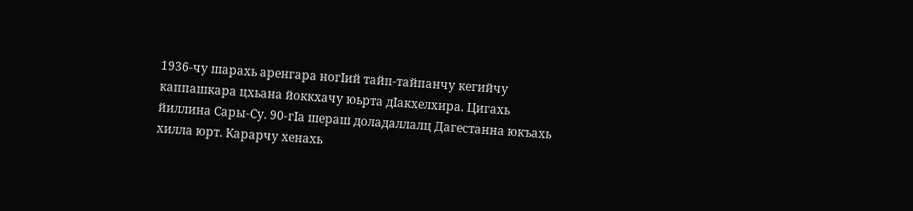1936-чу шарахь аренгара ногIий тайп-тайпанчу кегийчу каппашкара цхьана йоккхачу юьрта дIакхелхира. Цигахь йиллина Сары-Су. 90-гIа шераш доладаллалц Дагестанна юкъахь хилла юрт. Карарчу хенахь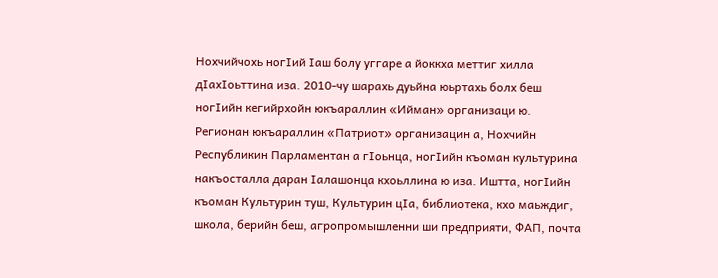Нохчийчохь ногIий Iаш болу уггаре а йоккха меттиг хилла дIахIоьттина иза. 2010-чу шарахь дуьйна юьртахь болх беш ногIийн кегийрхойн юкъараллин «Ийман» организаци ю. Регионан юкъараллин «Патриот» организацин а, Нохчийн Республикин Парламентан а гIоьнца, ногIийн къоман культурина накъосталла даран Iалашонца кхоьллина ю иза. Иштта, ногIийн къоман Культурин туш, Культурин цIа, библиотека, кхо маьждиг, школа, берийн беш, агропромышленни ши предприяти, ФАП, почта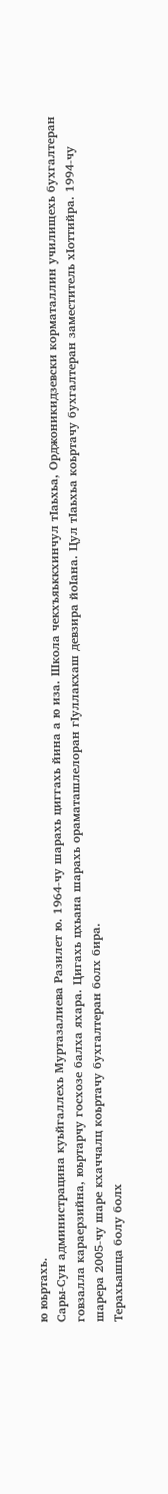ю юьртахь.
Сары-Сун администрацина куьйгаллехь Муртазалиева Разилет ю. 1964-чу шарахь циггахь йина а ю иза. Школа чекхъяьккхинчул тIаьхьа, Орджоникидзевски корматаллин училищехь бухгалтеран говзалла караерзийна, юьртарчу госхозе балха яхара. Цигахь цхьана шарахь ораматашлелоран гIуллакхаш девзира йоIана. Цул тIаьхьа коьртачу бухгалтеран заместитель хIоттийра. 1994-чу шарера 2005-чу шаре кхаччалц коьртачу бухгалтеран болх бира.
Терахьашца болу болх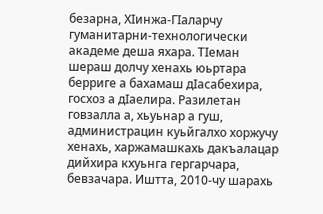безарна, ХIинжа-ГIаларчу гуманитарни-технологически академе деша яхара. ТIеман шераш долчу хенахь юьртара берриге а бахамаш дIасабехира, госхоз а дIаелира. Разилетан говзалла а, хьуьнар а гуш, администрацин куьйгалхо хоржучу хенахь, харжамашкахь дакъалацар дийхира кхуьнга гергарчара, бевзачара. Иштта, 2010-чу шарахь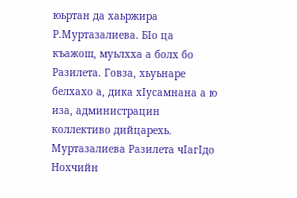юьртан да хаьржира Р.Муртазалиева. БIо ца къажош, муьлхха а болх бо Разилета. Говза, хьуьнаре белхахо а, дика хIусамнана а ю иза, администрацин коллективо дийцарехь.
Муртазалиева Разилета чIагIдо Нохчийн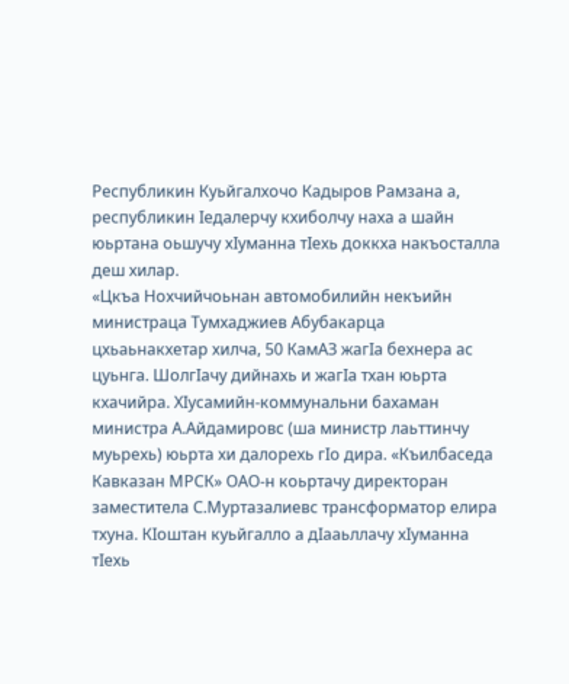Республикин Куьйгалхочо Кадыров Рамзана а, республикин Iедалерчу кхиболчу наха а шайн юьртана оьшучу хIуманна тIехь доккха накъосталла деш хилар.
«Цкъа Нохчийчоьнан автомобилийн некъийн министраца Тумхаджиев Абубакарца цхьаьнакхетар хилча, 50 КамАЗ жагIа бехнера ас цуьнга. ШолгIачу дийнахь и жагIа тхан юьрта кхачийра. ХIусамийн-коммунальни бахаман министра А.Айдамировс (ша министр лаьттинчу муьрехь) юьрта хи далорехь гIо дира. «Къилбаседа Кавказан МРСК» ОАО-н коьртачу директоран заместитела С.Муртазалиевс трансформатор елира тхуна. КIоштан куьйгалло а дIааьллачу хIуманна тIехь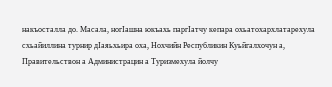накъосталла до. Масала, ногIашна юкъахь паргIатчу кепара охьатохархлатарехула схьайиллина турнир дIаяьхьира оха, Нохчийн Республикин Куьйгалхочун а, Правительствон а Администрацин а Туризмехула йолчу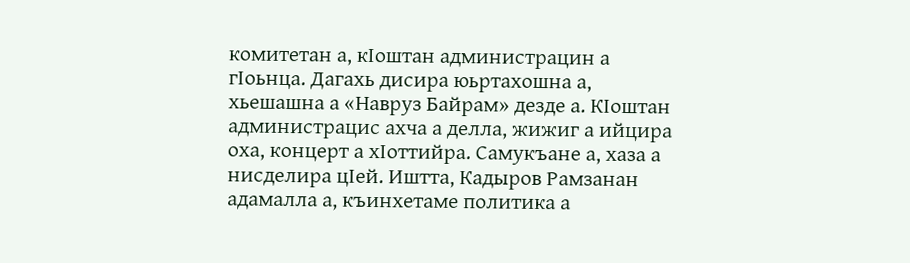комитетан а, кIоштан администрацин а гIоьнца. Дагахь дисира юьртахошна а, хьешашна а «Навруз Байрам» дезде а. КIоштан администрацис ахча а делла, жижиг а ийцира оха, концерт а хIоттийра. Самукъане а, хаза а нисделира цIей. Иштта, Кадыров Рамзанан адамалла а, къинхетаме политика а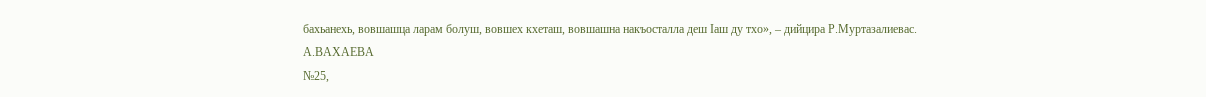бахьанехь, вовшашца ларам болуш, вовшех кхеташ, вовшашна накъосталла деш Iаш ду тхо», – дийцира Р.Муртазалиевас.
А.ВАХАЕВА
№25,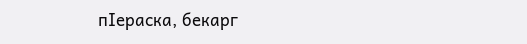пIераска, бекарг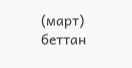(март) беттан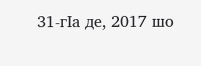31-гIа де, 2017 шо